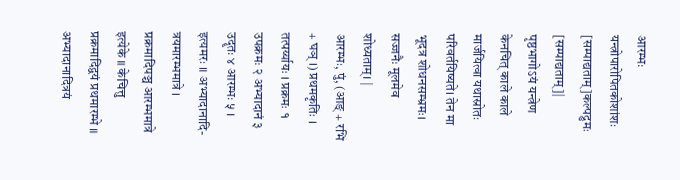आरम्भः
यन्त्रोपारोपितकोशांशः
[सम्पाद्यताम्]कल्पद्रुमः
[सम्पाद्यताम्]|
पृष्ठभागोऽयं यन्त्रेण केनचित् काले काले मार्जयित्वा यथास्रोतः परिवर्तयिष्यते। तेन मा भूदत्र शोधनसम्भ्रमः। सज्जनैः मूलमेव शोध्यताम्। |
आरम्भः, पुं, (आङ् + रभि + घञ् ।) प्रथमकृतिः । तत्पर्य्यायः । प्रक्रमः १ उपक्रमः २ अभ्यादानं ३ उदॄतः ४ आरम्भः ५ । इत्यमरः ॥ अभ्यादानादि- त्रयमारम्भमात्रे । प्रक्रमादिपञ्च आरम्भमात्रे इत्येके ॥ केचित्तु प्रक्रमादिद्वयं प्रथमारम्भे ॥ अभ्यादानादित्रयं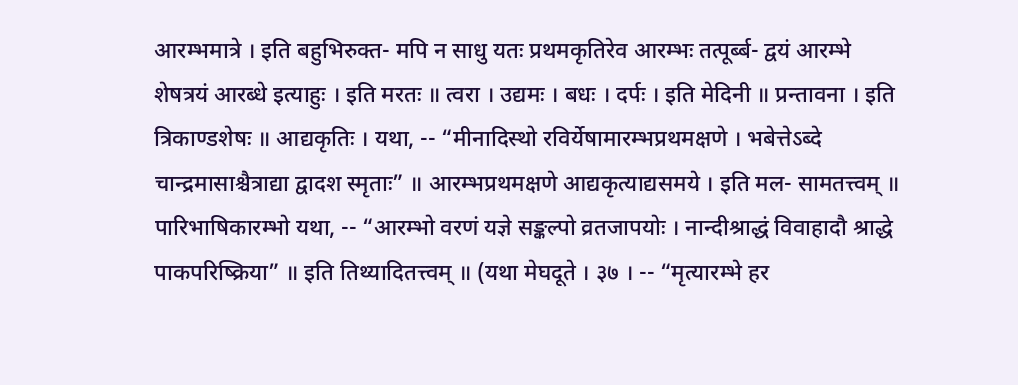आरम्भमात्रे । इति बहुभिरुक्त- मपि न साधु यतः प्रथमकृतिरेव आरम्भः तत्पूर्ब्ब- द्वयं आरम्भे शेषत्रयं आरब्धे इत्याहुः । इति मरतः ॥ त्वरा । उद्यमः । बधः । दर्पः । इति मेदिनी ॥ प्रन्तावना । इति त्रिकाण्डशेषः ॥ आद्यकृतिः । यथा, -- “मीनादिस्थो रविर्येषामारम्भप्रथमक्षणे । भबेत्तेऽब्दे चान्द्रमासाश्चैत्राद्या द्वादश स्मृताः” ॥ आरम्भप्रथमक्षणे आद्यकृत्याद्यसमये । इति मल- सामतत्त्वम् ॥ पारिभाषिकारम्भो यथा, -- “आरम्भो वरणं यज्ञे सङ्कल्पो व्रतजापयोः । नान्दीश्राद्धं विवाहादौ श्राद्धे पाकपरिष्क्रिया” ॥ इति तिथ्यादितत्त्वम् ॥ (यथा मेघदूते । ३७ । -- “मृत्यारम्भे हर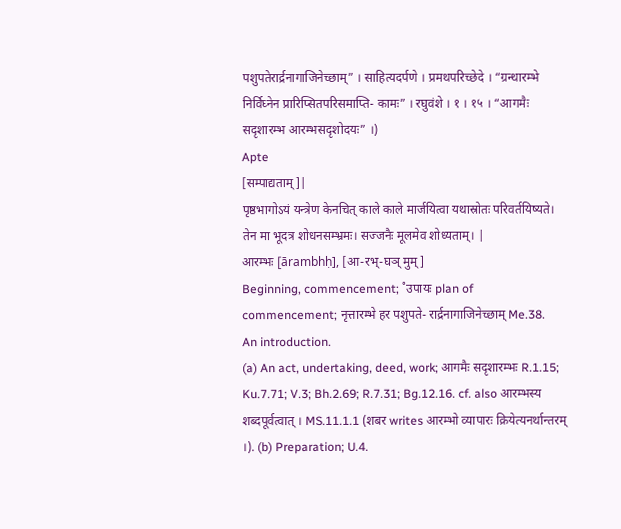पशुपतेरार्द्रनागाजिनेच्छाम्” । साहित्यदर्पणे । प्रमथपरिच्छेदे । “ग्रन्थारम्भे निर्विघ्नेन प्रारिप्सितपरिसमाप्ति- कामः” । रघुवंशे । १ । १५ । “आगमैः सदृशारम्भ आरम्भसदृशोदयः” ।)
Apte
[सम्पाद्यताम्]|
पृष्ठभागोऽयं यन्त्रेण केनचित् काले काले मार्जयित्वा यथास्रोतः परिवर्तयिष्यते। तेन मा भूदत्र शोधनसम्भ्रमः। सज्जनैः मूलमेव शोध्यताम्। |
आरम्भः [ārambhḥ], [आ-रभ्-घञ् मुम्]
Beginning, commencement; ˚उपायः plan of commencement; नृत्तारम्भे हर पशुपते- रार्द्रनागाजिनेच्छाम् Me.38.
An introduction.
(a) An act, undertaking, deed, work; आगमैः सदृशारम्भः R.1.15; Ku.7.71; V.3; Bh.2.69; R.7.31; Bg.12.16. cf. also आरम्भस्य शब्दपूर्वत्वात् । MS.11.1.1 (शबर writes आरम्भो व्यापारः क्रियेत्यनर्थान्तरम् ।). (b) Preparation; U.4.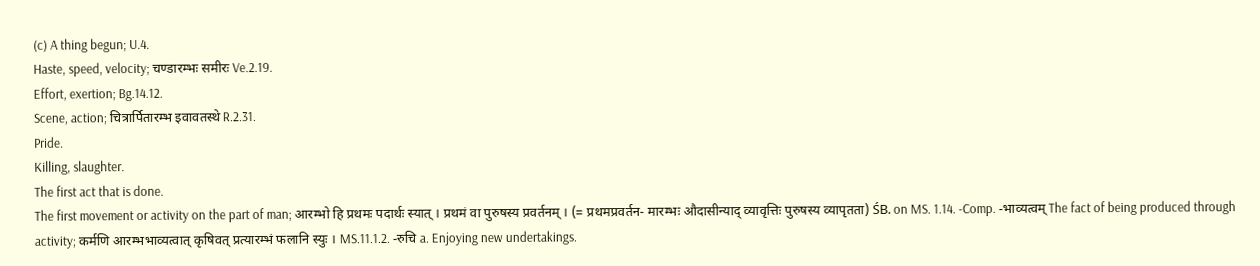(c) A thing begun; U.4.
Haste, speed, velocity; चण्डारम्भः समीरः Ve.2.19.
Effort, exertion; Bg.14.12.
Scene, action; चित्रार्पितारम्भ इवावतस्थे R.2.31.
Pride.
Killing, slaughter.
The first act that is done.
The first movement or activity on the part of man; आरम्भो हि प्रथमः पदार्थः स्यात् । प्रथमं वा पुरुषस्य प्रवर्तनम् । (= प्रथमप्रवर्तन- मारम्भः औदासीन्याद् व्यावृत्तिः पुरुषस्य व्यापृतता) ŚB. on MS. 1.14. -Comp. -भाव्यत्वम् The fact of being produced through activity; कर्मणि आरम्भभाव्यत्वात् कृषिवत् प्रत्यारम्भं फलानि स्युः । MS.11.1.2. -रुचि a. Enjoying new undertakings.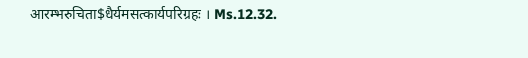आरम्भरुचिता$धैर्यमसत्कार्यपरिग्रहः । Ms.12.32.